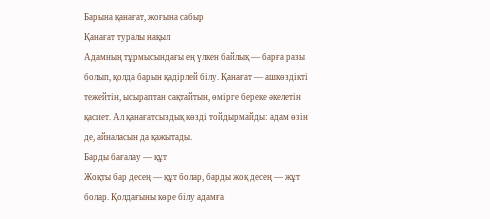Барына қанағат, жоғына сабыр
Қанағат туралы нақыл
Адамның тұрмысындағы ең үлкен байлық — барға разы болып, қолда барын қадірлей білу. Қанағат — ашкөздікті тежейтін, ысыраптан сақтайтын, өмірге береке әкелетін қасиет. Ал қанағатсыздық көзді тойдырмайды: адам өзін де, айналасын да қажытады.
Барды бағалау — құт
Жоқты бар десең — құт болар, барды жоқ десең — жұт болар. Қолдағыны көре білу адамға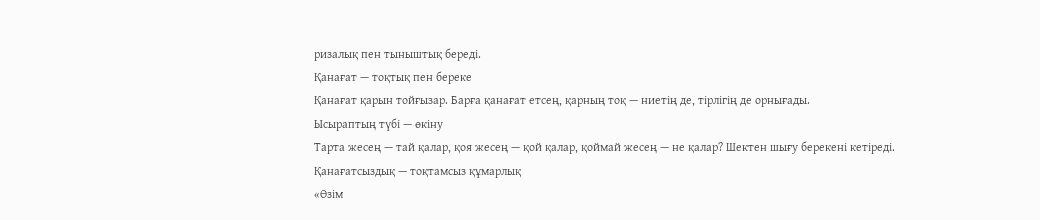ризалық пен тыныштық береді.
Қанағат — тоқтық пен береке
Қанағат қарын тойғызар. Барға қанағат етсең, қарның тоқ — ниетің де, тірлігің де орнығады.
Ысыраптың түбі — өкіну
Тарта жесең — тай қалар, қоя жесең — қой қалар, қоймай жесең — не қалар? Шектен шығу берекені кетіреді.
Қанағатсыздық — тоқтамсыз құмарлық
«Өзім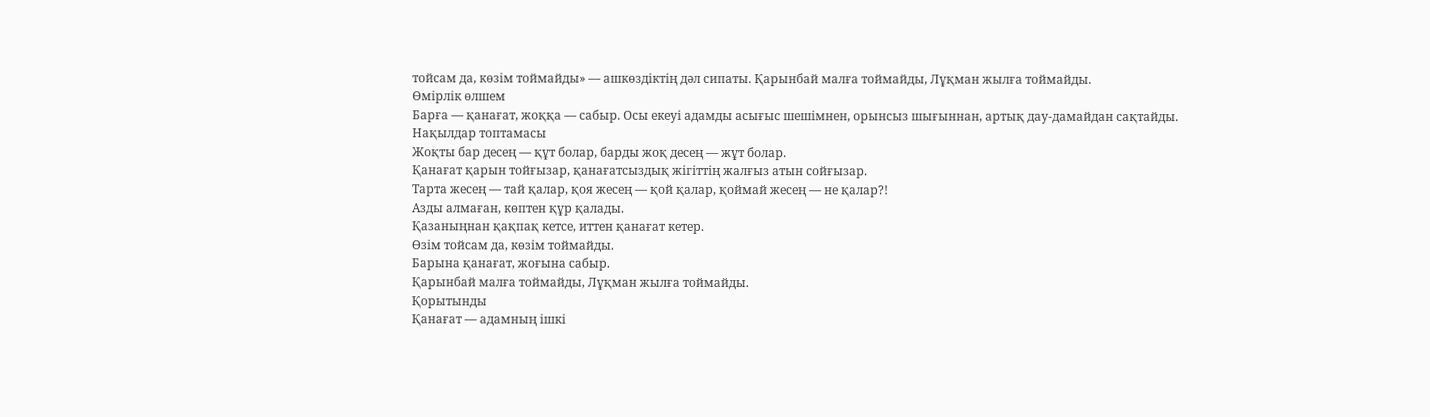тойсам да, көзім тоймайды» — ашкөздіктің дәл сипаты. Қарынбай малға тоймайды, Лұқман жылға тоймайды.
Өмірлік өлшем
Барға — қанағат, жоққа — сабыр. Осы екеуі адамды асығыс шешімнен, орынсыз шығыннан, артық дау-дамайдан сақтайды.
Нақылдар топтамасы
Жоқты бар десең — құт болар, барды жоқ десең — жұт болар.
Қанағат қарын тойғызар, қанағатсыздық жігіттің жалғыз атын сойғызар.
Тарта жесең — тай қалар, қоя жесең — қой қалар, қоймай жесең — не қалар?!
Азды алмаған, көптен құр қалады.
Қазаныңнан қақпақ кетсе, иттен қанағат кетер.
Өзім тойсам да, көзім тоймайды.
Барына қанағат, жоғына сабыр.
Қарынбай малға тоймайды, Лұқман жылға тоймайды.
Қорытынды
Қанағат — адамның ішкі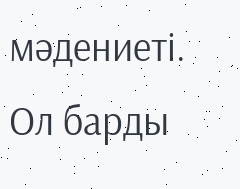мәдениеті. Ол барды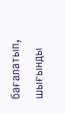бағалатып, шығынды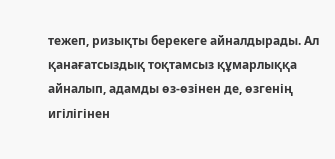тежеп, ризықты берекеге айналдырады. Ал қанағатсыздық тоқтамсыз құмарлыққа айналып, адамды өз-өзінен де, өзгенің игілігінен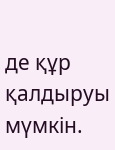де құр қалдыруы мүмкін.